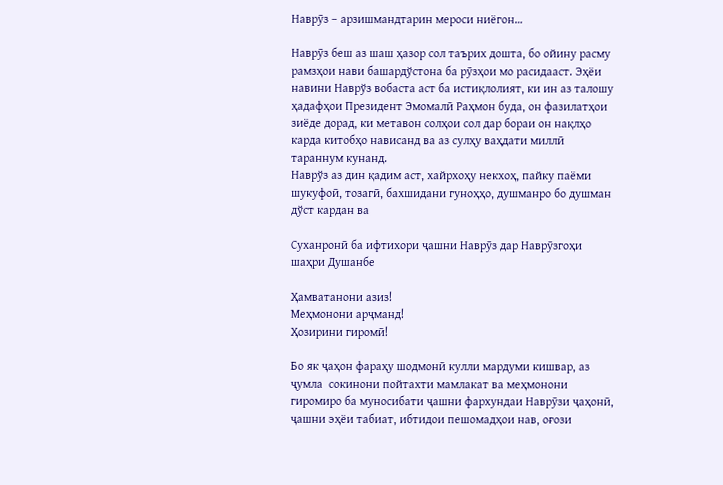Наврӯз – арзишмандтарин мероси ниёгон…

Наврӯз беш аз шаш ҳазор сол таърих дошта, бо ойину расму рамзҳои нави башардўстона ба рӯзҳои мо расидааст. Эҳёи навини Наврўз вобаста аст ба истиқлолият, ки ин аз талошу ҳадафҳои Президент Эмомалӣ Раҳмон буда, он фазилатҳои зиёде дорад, ки метавон солҳои сол дар бораи он нақлҳо карда китобҳо нависанд ва аз сулҳу ваҳдати миллӣ тараннум кунанд.
Наврўз аз дин қадим аст, хайрхоҳу некхоҳ, пайку паёми шукуфоӣ, тозагӣ, бахшидани гуноҳҳо, душманро бо душман дўст кардан ва

Суханронӣ ба ифтихори ҷашни Наврӯз дар Наврӯзгоҳи шаҳри Душанбе

Ҳамватанони азиз!
Меҳмонони арҷманд!
Ҳозирини гиромӣ!

Бо як ҷаҳон фараҳу шодмонӣ кулли мардуми кишвар, аз ҷумла  сокинони пойтахти мамлакат ва меҳмонони гиромиро ба муносибати ҷашни фархундаи Наврӯзи ҷаҳонӣ, ҷашни эҳёи табиат, ибтидои пешомадҳои нав, оғози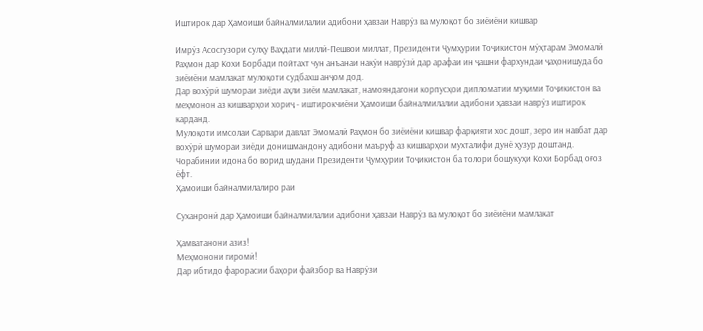Иштирок дар Ҳамоиши байналмилалии адибони ҳавзаи Наврӯз ва мулоқот бо зиёиёни кишвар

Имрӯз Асосгузори сулҳу Ваҳдати миллӣ-Пешвои миллат, Президенти Ҷумҳурии Тоҷикистон мӯҳтарам Эмомалӣ Раҳмон дар Кохи Борбади пойтахт чун анъанаи накӯи наврӯзӣ дар арафаи ин ҷашни фархундаи ҷаҳонишуда бо зиёиёни мамлакат мулоқоти судбахш анҷом дод.
Дар вохӯрӣ шумораи зиёди аҳли зиёи мамлакат, намояндагони корпусҳои дипломатии муқими Тоҷикистон ва меҳмонон аз кишварҳои хориҷ - иштирокчиёни Ҳамоиши байналмилалии адибони ҳавзаи наврӯз иштирок карданд.
Мулоқоти имсолаи Сарвари давлат Эмомалӣ Раҳмон бо зиёиёни кишвар фарқияти хос дошт, зеро ин навбат дар вохӯрӣ шумораи зиёди донишмандону адибони маъруф аз кишварҳои мухталифи дунё ҳузур доштанд.
Чорабинии идона бо ворид шудани Президенти Ҷумҳурии Тоҷикистон ба толори бошукуҳи Кохи Борбад оғоз ёфт.
Ҳамоиши байналмилалиро раи

Суханронӣ дар Ҳамоиши байналмилалии адибони ҳавзаи Наврӯз ва мулоқот бо зиёиёни мамлакат

Ҳамватанони азиз!
Меҳмонони гиромӣ!
Дар ибтидо фарорасии баҳори файзбор ва Наврӯзи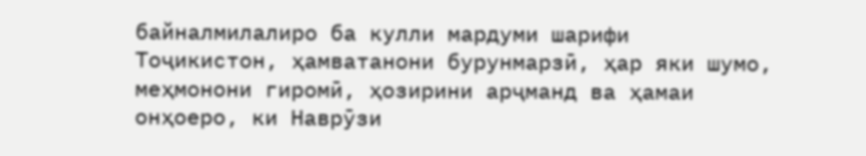байналмилалиро ба кулли мардуми шарифи Тоҷикистон, ҳамватанони бурунмарзӣ, ҳар яки шумо, меҳмонони гиромӣ, ҳозирини арҷманд ва ҳамаи онҳоеро, ки Наврӯзи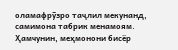оламафрӯзро таҷлил мекунанд, самимона табрик менамоям.
Ҳамчунин, меҳмонони бисёр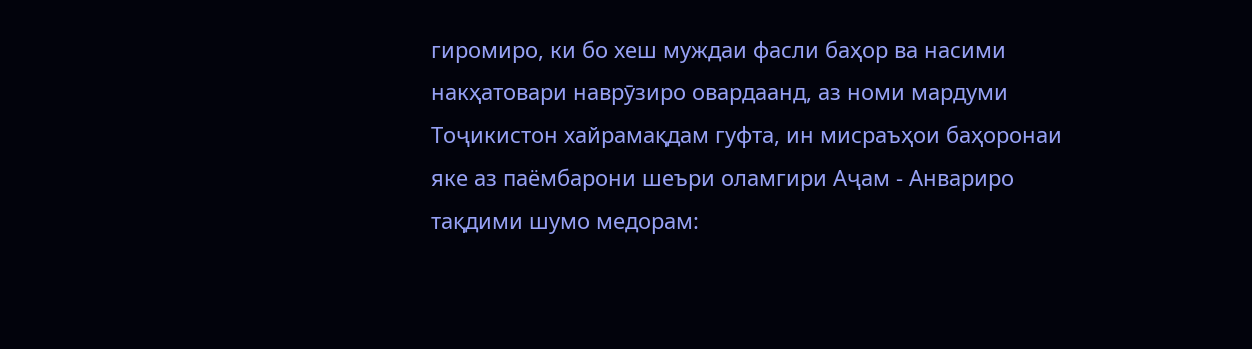гиромиро, ки бо хеш муждаи фасли баҳор ва насими накҳатовари наврӯзиро овардаанд, аз номи мардуми Тоҷикистон хайрамақдам гуфта, ин мисраъҳои баҳоронаи яке аз паёмбарони шеъри оламгири Аҷам - Анвариро тақдими шумо медорам: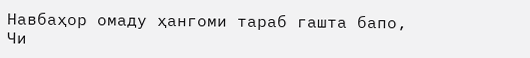Навбаҳор омаду ҳангоми тараб гашта бапо,
Чи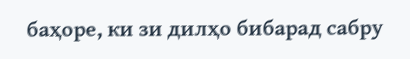баҳоре, ки зи дилҳо бибарад сабру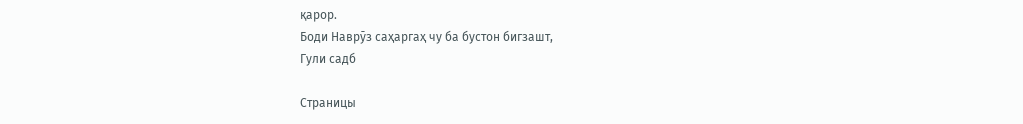қарор.
Боди Наврӯз саҳаргаҳ чу ба бустон бигзашт,
Гули садб

Страницы